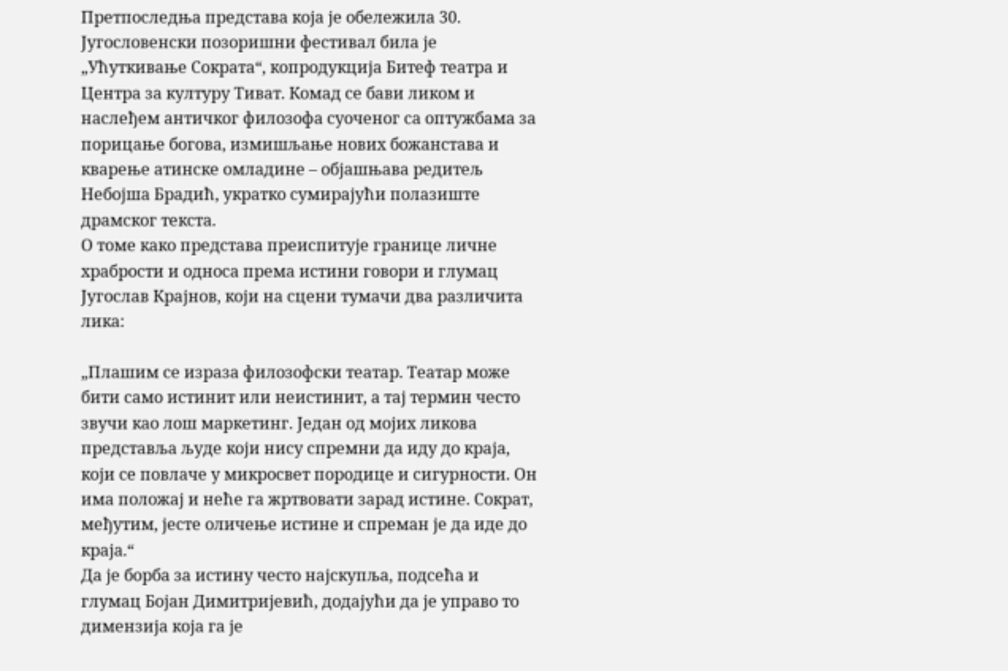Претпоследња представа која је обележила 30. Југословенски позоришни фестивал била је „Ућуткивање Сократа“, копродукција Битеф театра и Центра за културу Тиват. Комад се бави ликом и наслеђем античког филозофа суоченог са оптужбама за порицање богова, измишљање нових божанстава и кварење атинске омладине – објашњава редитељ Небојша Брадић, укратко сумирајући полазиште драмског текста.
О томе како представа преиспитује границе личне храбрости и односа према истини говори и глумац Југослав Крајнов, који на сцени тумачи два различита лика:

„Плашим се израза филозофски театар. Театар може бити само истинит или неистинит, а тај термин често звучи као лош маркетинг. Један од мојих ликова представља људе који нису спремни да иду до краја, који се повлаче у микросвет породице и сигурности. Он има положај и неће га жртвовати зарад истине. Сократ, међутим, јесте оличење истине и спреман је да иде до краја.“
Да је борба за истину често најскупља, подсећа и глумац Бојан Димитријевић, додајући да је управо то димензија која га је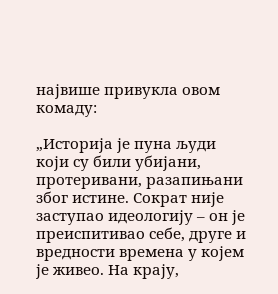највише привукла овом комаду:

„Историја је пуна људи који су били убијани, протеривани, разапињани због истине. Сократ није заступао идеологију – он је преиспитивао себе, друге и вредности времена у којем је живео. На крају,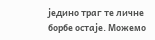једино траг те личне борбе остаје. Можемо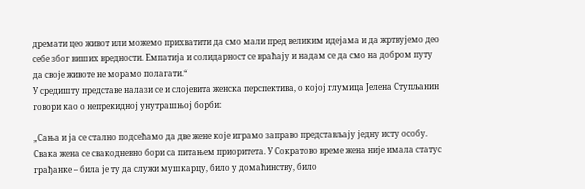дремати цео живот или можемо прихватити да смо мали пред великим идејама и да жртвујемо део себе због виших вредности. Емпатија и солидарност се враћају и надам се да смо на добром путу да своје животе не морамо полагати.“
У средишту представе налази се и слојевита женска перспектива, о којој глумица Јелена Ступљанин говори као о непрекидној унутрашњој борби:

„Сања и ја се стално подсећамо да две жене које играмо заправо представљају једну исту особу. Свака жена се свакодневно бори са питањем приоритета. У Сократово време жена није имала статус грађанке – била је ту да служи мушкарцу, било у домаћинству, било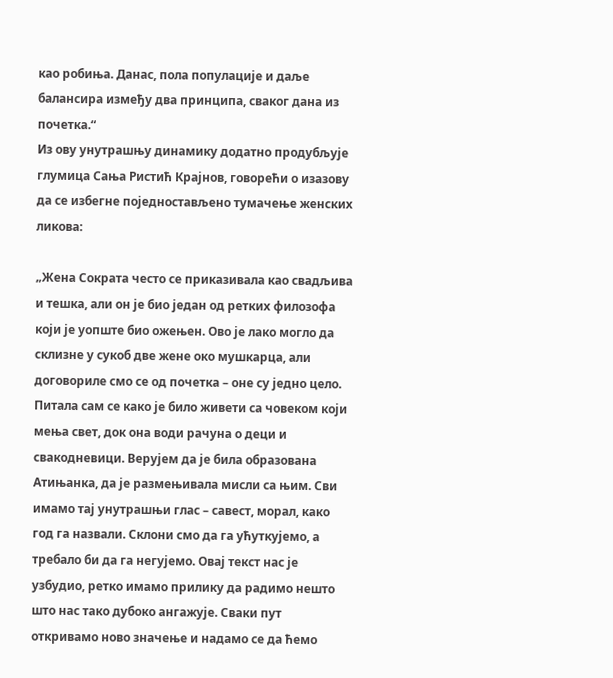као робиња. Данас, пола популације и даље балансира између два принципа, сваког дана из почетка.“
Из ову унутрашњу динамику додатно продубљује глумица Сања Ристић Крајнов, говорећи о изазову да се избегне поједностављено тумачење женских ликова:

„Жена Сократа често се приказивала као свадљива и тешка, али он је био један од ретких филозофа који је уопште био ожењен. Ово је лако могло да склизне у сукоб две жене око мушкарца, али договориле смо се од почетка – оне су једно цело. Питала сам се како је било живети са човеком који мења свет, док она води рачуна о деци и свакодневици. Верујем да је била образована Атињанка, да је размењивала мисли са њим. Сви имамо тај унутрашњи глас – савест, морал, како год га назвали. Склони смо да га ућуткујемо, а требало би да га негујемо. Овај текст нас је узбудио, ретко имамо прилику да радимо нешто што нас тако дубоко ангажује. Сваки пут откривамо ново значење и надамо се да ћемо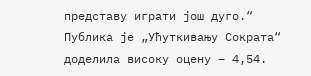представу играти још дуго.“
Публика је „Ућуткивању Сократа“ доделила високу оцену – 4,54.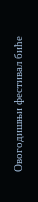Овогодишњи фестивал биће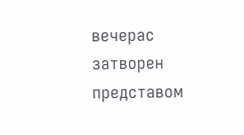вечерас затворен представом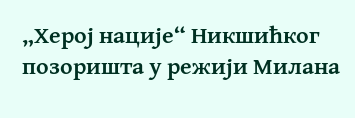„Херој нације“ Никшићког позоришта у режији Милана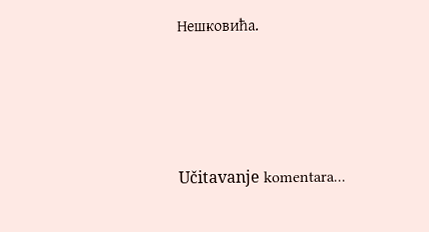Нешковића.





Učitavanje komentara...